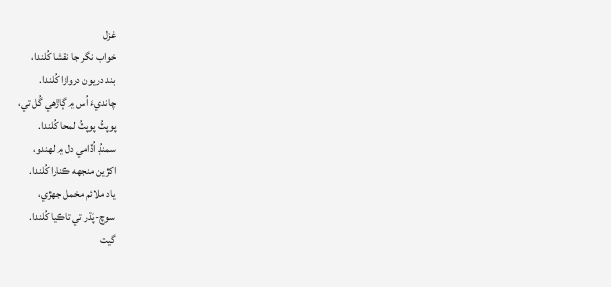غزل
خواب نگر جا نقشا کُلندا،
بند دريون دروازا کُلندا.
چانديءَ اُس ۾ ڳاڙهي گُل تي،
پوپٽُ پوپٽُ لمحا کُلندا.
سمنڊُ اُڏامي دل ۾ لهندو،
اکڙين منجهه ڪنارا کُلندا.
ياد ملائم مخمل جهڙي،
سوچ-پَڌر تي تاڪيا کُلندا.
گيت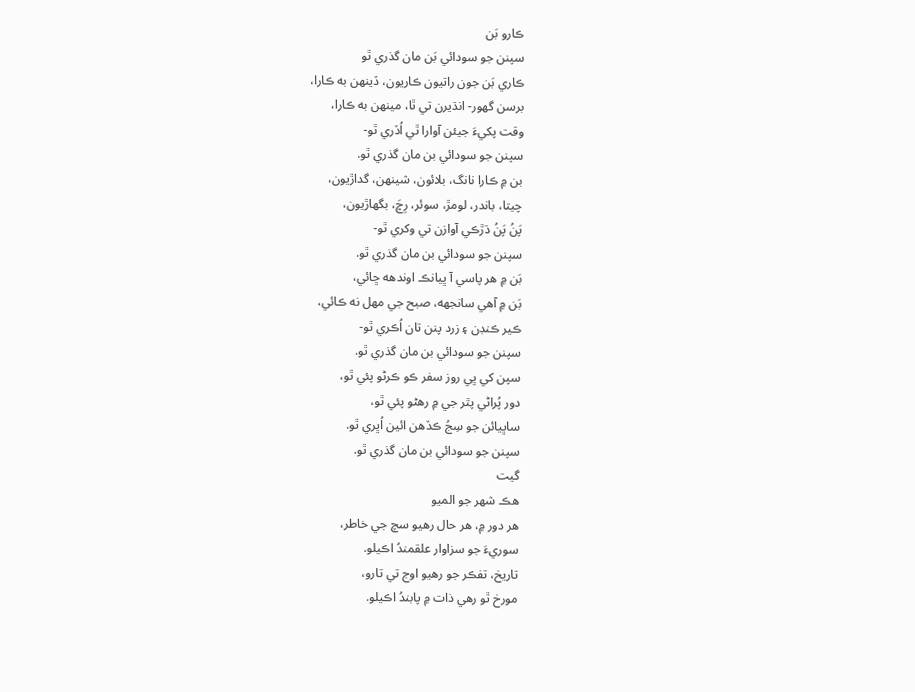ڪارو بَن
سپنن جو سودائي بَن مان گذري ٿو
ڪاري بَن جون راتيون ڪاريون، ڏينهن به ڪارا،
برسن گهور- انڌيرن تي ٿا، مينهن به ڪارا،
وقت پکيءَ جيئن آوارا ٿي اُڏري ٿو-
سپنن جو سودائي بن مان گذري ٿو.
بن ۾ ڪارا نانگ، بلائون، شينهن، گداڙيون،
چيتا، باندر، لومڙ، سوئر، رِڇَ، بگهاڙيون،
پَنُ پَنُ ڌڙڪي آوازن تي وکري ٿو-
سپنن جو سودائي بن مان گذري ٿو.
بَن ۾ هر پاسي آ ڀيانڪ اوندهه ڇائي،
بَن ۾ آهي سانجهه، صبح جي مهل نه ڪائي،
ڪير ڪنڊن ۽ زرد پنن تان اُڪري ٿو-
سپنن جو سودائي بن مان گذري ٿو.
سپن کي ڀي روز سفر ڪو ڪرڻو پئي ٿو،
دور پُراڻي پٿر جي ۾ رهڻو پئي ٿو،
ساڀيائن جو سِجُ ڪڏهن ائين اُڀري ٿو.
سپنن جو سودائي بن مان گذري ٿو.
گيت
هڪ شهر جو الميو
هر دور ۾، هر حال رهيو سچ جي خاطر،
سوريءَ جو سزاوار علقمندُ اڪيلو.
تاريخ، تفڪر جو رهيو اوج تي تارو،
مورخ ٿو رهي ذات ۾ پابندُ اڪيلو.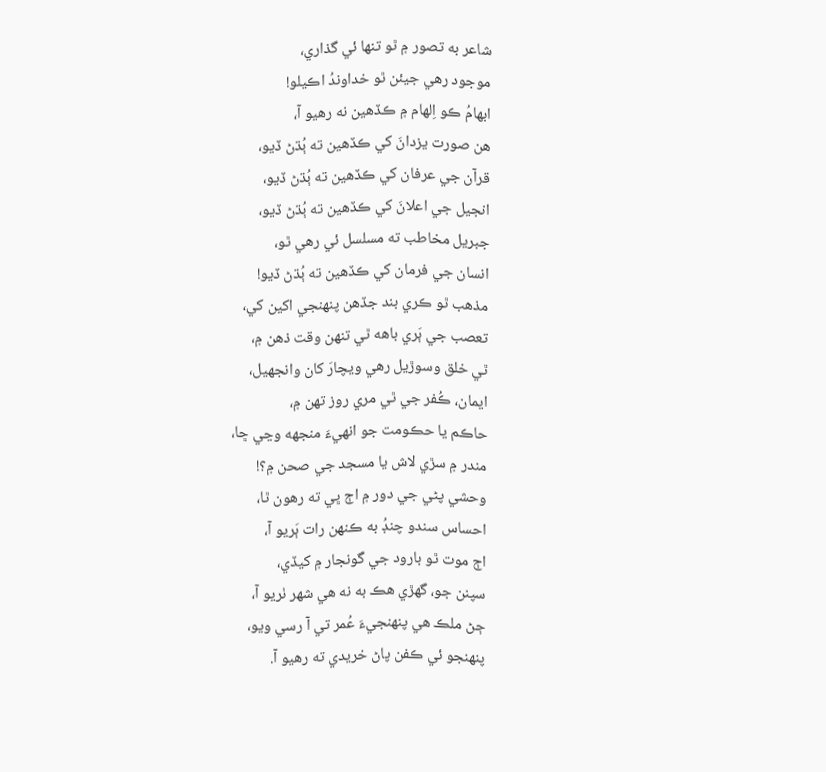شاعر به تصور ۾ ٿو تنها ئي گذاري،
موجود رهي جيئن ٿو خداوندُ اڪيلو!
ابهامُ ڪو اِلهام ۾ ڪڏهين نه رهيو آ،
هن صورت يزدانَ کي ڪڏهين ته ٻُڌڻ ڏيو،
قرآن جي عرفان کي ڪڏهين ته ٻُڌڻ ڏيو،
انجيل جي اعلانَ کي ڪڏهين ته ٻُڌڻ ڏيو،
جبريل مخاطب ته مسلسل ئي رهي ٿو،
انسان جي فرمان کي ڪڏهين ته ٻُڌڻ ڏيو!
مذهب ٿو ڪري بند جڏهن پنهنجي اکين کي،
تعصب جي ٻَري باهه ٿي تنهن وقت ذهن ۾،
ٿي خلق وسوڙيل رهي ويچارَ کان وانجهيل،
ايمان، ڪُفر جي ٿي مري روز تهن ۾،
حاڪم يا حڪومت جو انهيءَ منجهه وڃي ڇا،
مندر ۾ سڙي لاش يا مسجد جي صحن ۾؟!
وحشي پڻي جي دور ۾ اڄ ڀي ته رهون ٿا،
احساس سندو چنڊُ به ڪنهن رات ٻَريو آ،
اڄ موت ٿو بارود جي گونجار ۾ کيڏي،
سپنن جو، گهڙي هڪ به نه هي شهر ٺريو آ،
ڄڻ ملڪ هي پنهنجيءَ عُمر تي آ رسي ويو،
پنهنجو ئي ڪفن پاڻ خريدي ته رهيو آ.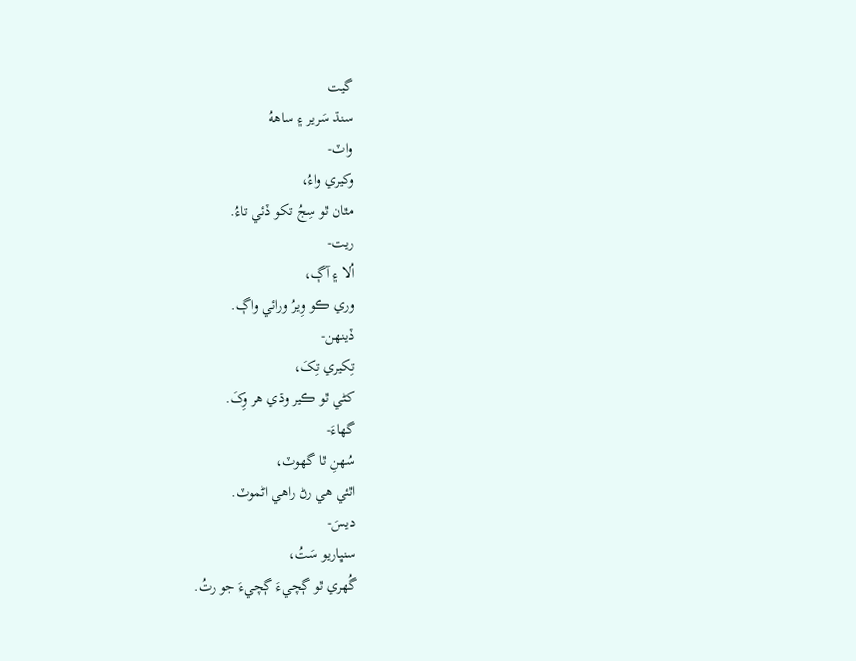گيت
سنڌ سَرير ۽ ساههُ
واٽ-
وکيري واءُ،
مٿان ٿو سِجُ تکو ڏئي تاءُ.
ريت-
اُلا ۽ آڳ،
وري ڪو وِيرُ ورائي واڳ.
ڏينهن-
تِکيري تِکَ،
کڻي ٿو ڪير وڌي هر وِکَ.
گهاءَ-
سُهنِ ٿا گهوٽ،
اٿئي هي رڻ راهي اڻموٽ.
ديسَ-
سنڀاريو سَتُ،
گُهري ٿو ڳچيءَ ڳچيءَ جو رتُ.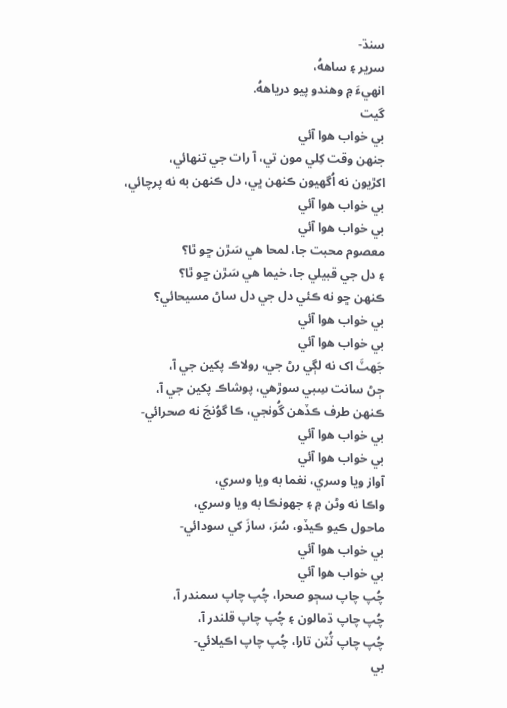سنڌ-
سرير ۽ ساههُ،
انهيءَ ۾ وهندو پيو درياههُ.
گيت
بي خواب هوا آئي
جنهن وقت کِلي مون تي، آ رات جي تنهائي،
اکڙيون نه اُگهيون ڪنهن ڀي، دل ڪنهن به نه پرچائي،
بي خواب هوا آئي
بي خواب هوا آئي
معصوم محبت جا، لمحا هي سَڙن ڇو ٿا؟
۽ دل جي قبيلي جا، خيما هي سَڙن ڇو ٿا؟
ڪنهن ڇو نه ڪئي دل جي دل ساڻ مسيحائي؟
بي خواب هوا آئي
بي خواب هوا آئي
جَهٽَ اک نه لڳي رڻ جي، رولاڪ پکين جي آ،
ڄڻ سانت سِبي سوڙهي، پوشاڪ پکين جي آ،
ڪنهن طرف ڪڏهن گُونجي، ڪا گوُنجَ نه صحرائي-
بي خواب هوا آئي
بي خواب هوا آئي
آواز ويا وسري، نغما به ويا وسري،
واڪا نه وڻن ۾ ۽ جهونڪا به ويا وسري،
ماحول ڪيو ڪيڏو، سُرَ، سازَ کي سودائي-
بي خواب هوا آئي
بي خواب هوا آئي
چُپ چاپ سڄو صحرا، چُپ چاپ سمندر آ،
چُپ چاپ ڌمالون ۽ چُپ چاپ قلندر آ،
چُپ چاپ ٽُٽن تارا، چُپ چاپ اڪيلائي-
بي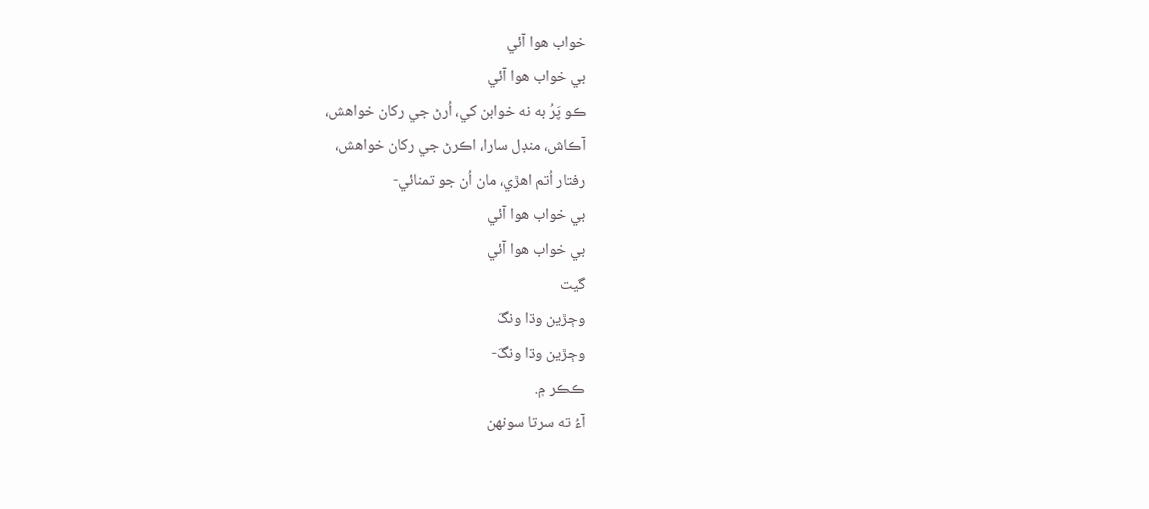خواب هوا آئي
بي خواب هوا آئي
ڪو پَرُ به نه خوابن کي، اُرڻ جي رکان خواهش،
آڪاش، منڊل سارا، اڪرڻ جي رکان خواهش،
رفتار اُتم اهڙي، مان اُن جو تمنائي-
بي خواب هوا آئي
بي خواب هوا آئي
گيت
وڄڙين وڌا ونگَ
وڄڙين وڌا ونگَ-
ڪڪر ۾.
آءُ ته سرتا سونهن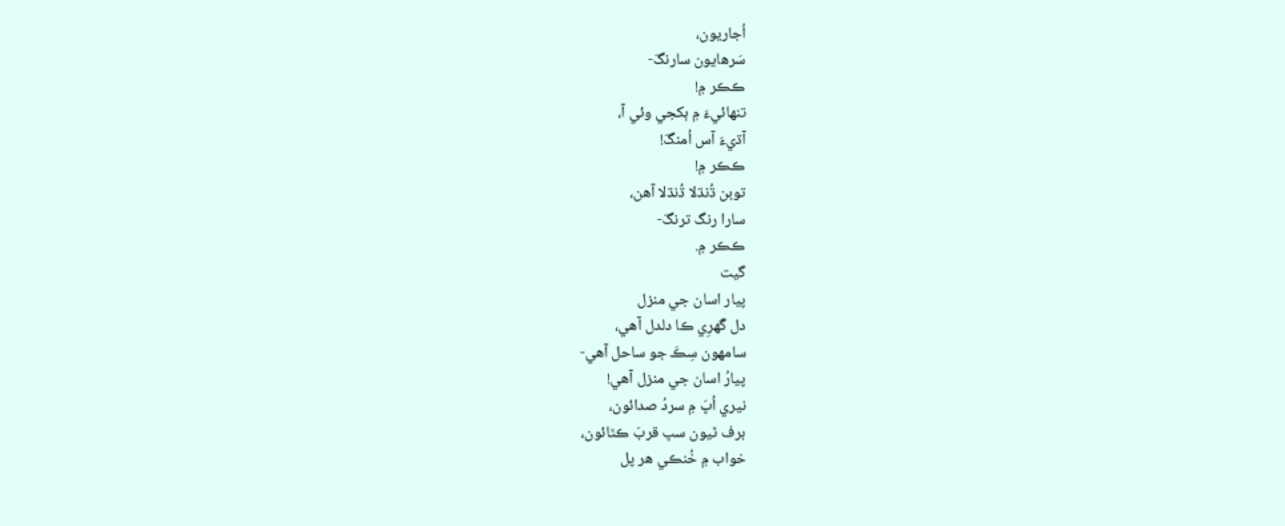اُجاريون،
سَرهايون سارنگَ-
ڪڪر ۾!
تنهائيءَ ۾ ٻکجي وئي آ،
آڌيءَ آس اُمنگَ!
ڪڪر ۾!
توبن ڌُنڌلا ڌُنڌلا آهن،
سارا رنگ ترنگَ-
ڪڪر ۾.
گيت
پيار اسان جي منزل
دل گَهرِي ڪا دلدل آهي،
سامهون سِڪَ جو ساحل آهي-
پيارُ اسان جي منزل آهي!
نيري اُڀَ ۾ سردُ صدائون،
برف ٿيون سڀ قربَ ڪٿائون،
خواب ۾ خُنڪي هر پل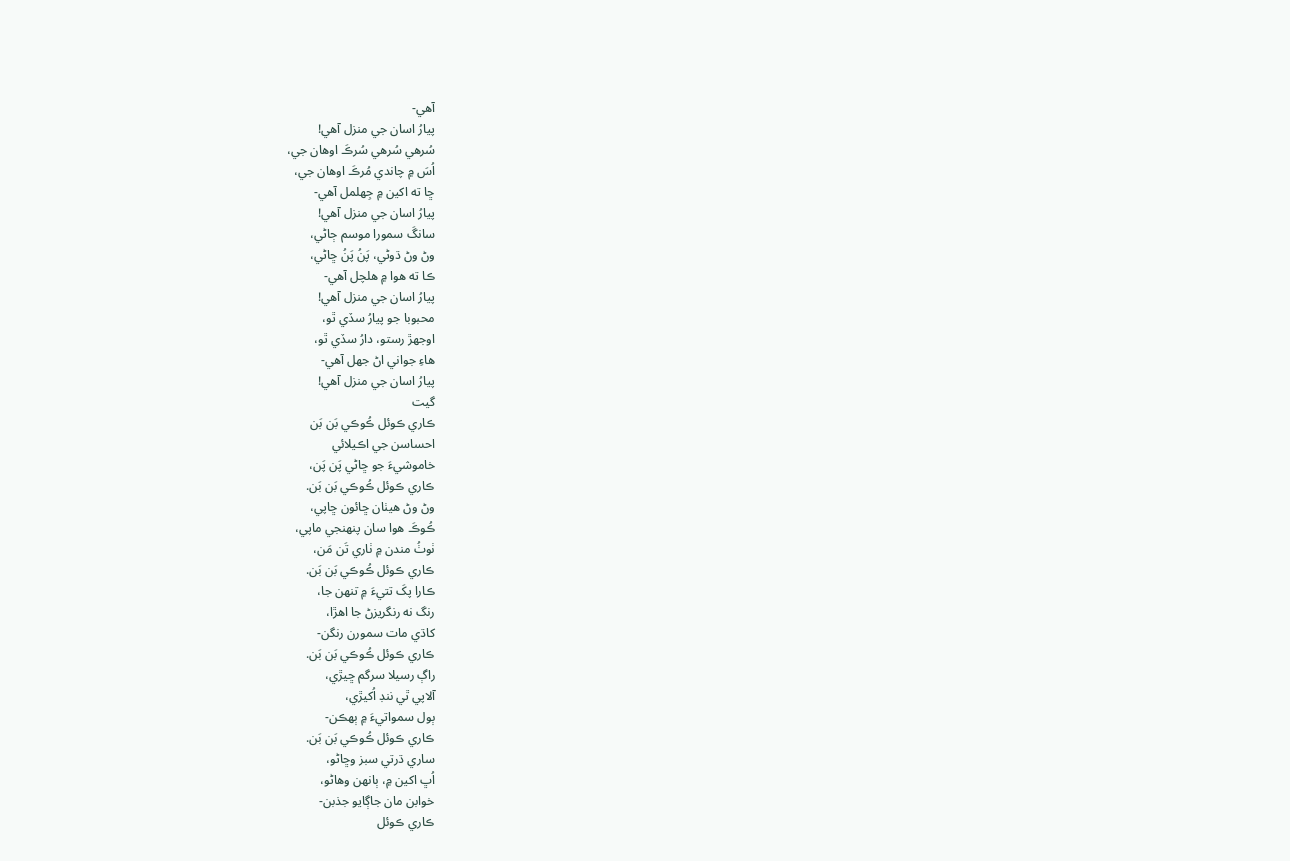آهي-
پيارُ اسان جي منزل آهي!
سُرهي سُرهي سُرڪَ اوهان جي،
اُسَ ۾ چاندي مُرڪَ اوهان جي،
ڇا ته اکين ۾ جِهلمل آهي-
پيارُ اسان جي منزل آهي!
سانگَ سمورا موسم ڄاڻي،
وڻ وڻ ڌوڻي، پَنُ پَنُ ڇاڻي،
ڪا ته هوا ۾ هلچل آهي-
پيارُ اسان جي منزل آهي!
محبوبا جو پيارُ سڏي ٿو،
اوجهڙ رستو، دارُ سڏي ٿو،
هاءِ جواني اڻ جهل آهي-
پيارُ اسان جي منزل آهي!
گيت
ڪاري ڪوئل ڪُوڪي بَن بَن
احساسن جي اڪيلائي
خاموشيءَ جو ڇاڻي پَن پَن،
ڪاري ڪوئل ڪُوڪي بَن بَن.
وڻ وڻ هيٺان ڇائون ڇاپي،
ڪُوڪَ هوا سان پنهنجي ماپي،
ٺوٺُ مندن ۾ ٺاري تَن مَن،
ڪاري ڪوئل ڪُوڪي بَن بَن.
ڪارا پکَ تتيءَ ۾ تنهن جا،
رنگ نه رنگريزڻ جا اهڙا،
کاڌي مات سمورن رنگن-
ڪاري ڪوئل ڪُوڪي بَن بَن.
راڳ رسيلا سرگم ڇيڙي،
آلاپي ٿي ننڊ اُکيڙي،
ٻول سمواتيءَ ۾ ٻهڪن-
ڪاري ڪوئل ڪُوڪي بَن بَن.
ساري ڌرتي سبز وڇاڻو،
اُڀ اکين ۾، ٻانهن وهاڻو،
خوابن مان جاڳايو جذبن-
ڪاري ڪوئل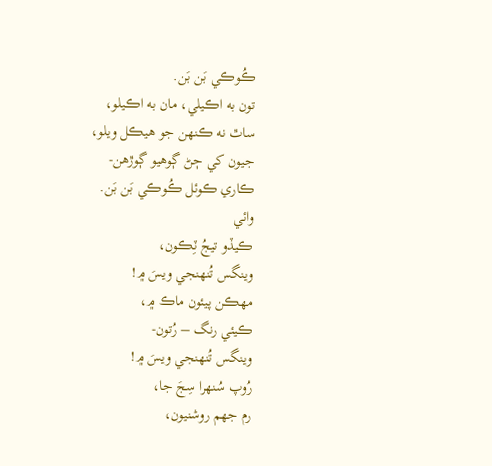ڪُوڪي بَن بَن.
تون به اڪيلي، مان به اڪيلو،
ساٿ نه ڪنهن جو هيڪل ويلو،
جيون کي ڄڻ ڳوهيو ڳوڙهن-
ڪاري ڪوئل ڪُوڪي بَن بَن.
وائي
ڪيڏو تيجُ ٽِڪون،
وينگس تُنهنجي ويسَ ۾!
مهڪن پيئون ماڪ ۾،
ڪيئي رنگ – رُتون-
وينگس تُنهنجي ويسَ ۾!
رُوپ سُنهرا سِجَ جا،
رم جهم روشنيون،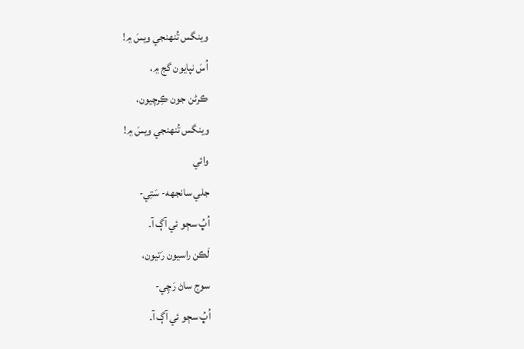وينگس تُنهنجي ويسَ ۾!
اُسَ نپايون گج ۾،
ڪرڻن جون ڪِرچيون،
وينگس تُنهنجي ويسَ ۾!
وائي
جلي سانجهه- سَتِي-
اُڀُ سڄو ئي آڳ آ.
لَڪن راسيون رَتيون،
سوج ساڻ رَچِي-
اُڀُ سڄو ئي آڳ آ.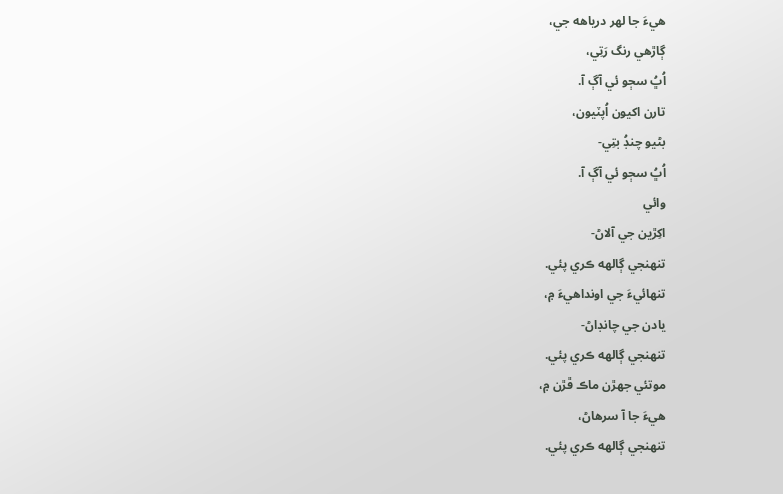هيءَ جا لهر درياهه جي،
ڳاڙهي رنگ رَتِي،
اُڀُ سڄو ئي آڳ آ.
تارن اکيون اُپٽيون،
بڻيو چنڊُ بتِي-
اُڀُ سڄو ئي آڳ آ.
وائي
اکِڙين جي آلاڻ-
تنهنجي ڳالهه ڪري پئي.
تنهائيءَ جي اونداهيءَ ۾،
يادن جي چانڊاڻ-
تنهنجي ڳالهه ڪري پئي.
موتئي جهڙن ماڪ ڦڙن ۾،
هيءَ جا آ سرهاڻ،
تنهنجي ڳالهه ڪري پئي.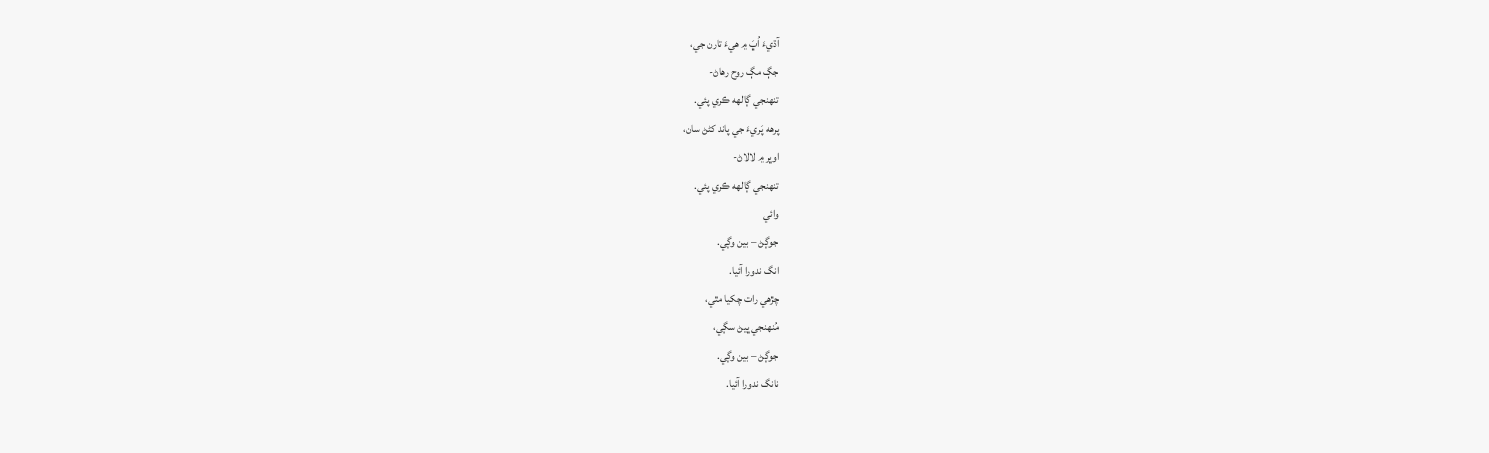آڌيءَ اُڀَ ۾ هيءَ تارن جي،
جڳ مڳ روح رهاڻ-
تنهنجي ڳالهه ڪري پئي.
پرهه پَريءَ جي پاند کڻڻ سان،
اوڀر ۾ لالاڻ-
تنهنجي ڳالهه ڪري پئي.
وائي
جوڳڻ – بين وڳي.
انگ ندورا آئيا.
چڙهي رات چکيا مٿي،
مُنهنجي ڀيڻ سڳي،
جوڳڻ – بين وڳي.
نانگ ندورا آئيا.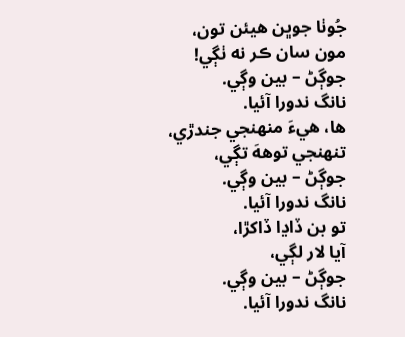جُوٺا جوڀن هيئن تون،
مون سان ڪر نه ٺڳي!
جوڳڻ – بين وڳي.
نانگ ندورا آئيا.
ها، هيءَ منهنجي جندڙي،
تنهنجي توههَ تڳي،
جوڳڻ – بين وڳي.
نانگ ندورا آئيا.
تو بن ڏاڍا ڏاکڙا،
آيا لار لڳي،
جوڳڻ – بين وڳي.
نانگ ندورا آئيا.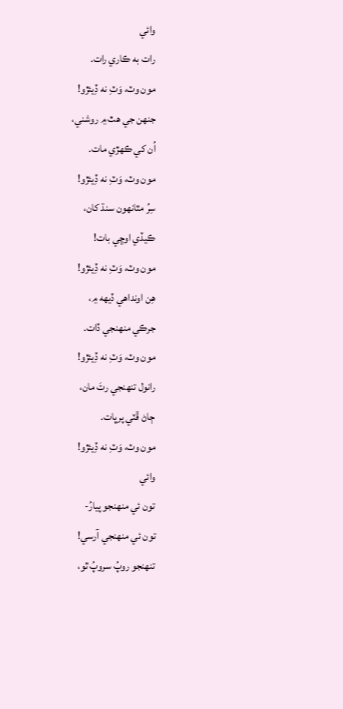وائي
رات به ڪاري رات.
مون وٽ، وَٽِ نه ڏِيئڙو!
جنهن جي هٿ ۾ روشني،
اُن کي ڪهڙي مات.
مون وٽ، وَٽِ نه ڏِيئڙو!
سِرُ مٿانهون سنڌ کان،
ڪيڏي اوڇي بات!
مون وٽ، وَٽِ نه ڏِيئڙو!
هِن اونداهي ڏيهه ۾،
جرڪي منهنجي ڏات.
مون وٽ، وَٽِ نه ڏِيئڙو!
رانول تنهنجي رتَ مان،
ڄاڻ ڦٽي پرڀات.
مون وٽ، وَٽِ نه ڏِيئڙو!
وائي
تون ئي منهنجو پيارُ-
تون ئي منهنجي آرسي!
تنهنجو روپُ سروپُ ٿو،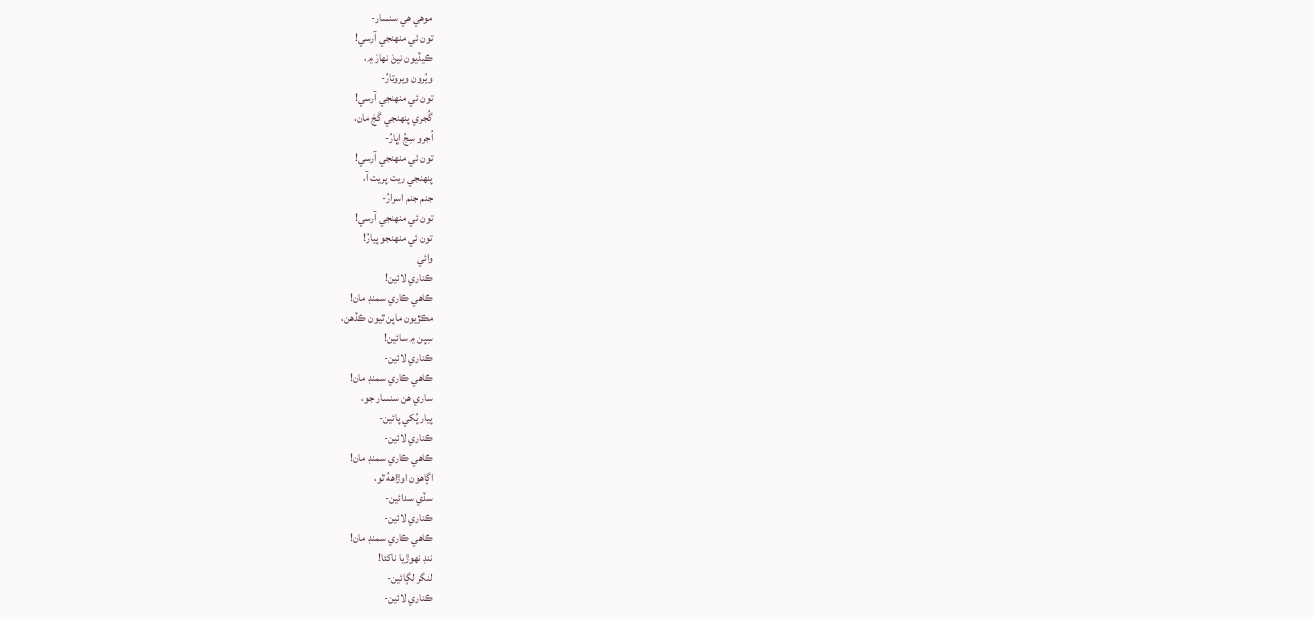موهي هي سنسار-
تون ئي منهنجي آرسي!
ڪيڏيون نيڻَ نهارَ ۾،
ويُرون ويروتارُ-
تون ئي منهنجي آرسي!
گُجري پنهنجي گَجَ مان،
اُجرو سِجُ اڀارُ-
تون ئي منهنجي آرسي!
پنهنجي ريت پريت آ،
جنم جنم اسرارُ-
تون ئي منهنجي آرسي!
تون ئي منهنجو پيارُ!
وائي
ڪناري لائين!
ڪاهي ڪاري سمنڊ مان!
مڪڙيون ماپن ٿيون ڪڏهن،
سِپن ۾ سائين!
ڪناري لائين-
ڪاهي ڪاري سمنڊ مان!
ساري هن سنسار جو،
پيار پُکي پائين-
ڪناري لائين-
ڪاهي ڪاري سمنڊ مان!
اڳاهون اوڙاههُ ٿو،
سڏي سدائين-
ڪناري لائين-
ڪاهي ڪاري سمنڊ مان!
ننڊ نهوڙيا ناکئا!
لنگر لڳائين-
ڪناري لائين-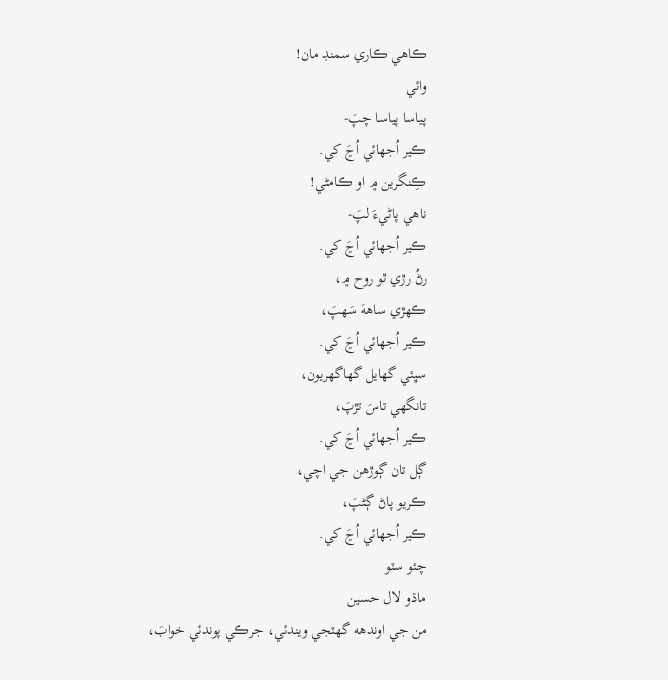ڪاهي ڪاري سمنڊ مان!
وائي
پياسا پياسا چپَ-
ڪير اُجهائي اُڃَ کي.
ڪِنگرين ۾ او ڪامڻي!
ناهي پاڻيءَ لپَ-
ڪير اُجهائي اُڃَ کي.
رڻُ رڙي ٿو روح ۾،
ڪهڙي ساههَ سَهپَ،
ڪير اُجهائي اُڃَ کي.
سڀئي گهايل گهاگهريون،
تانگهي تاسَ تڙپَ،
ڪير اُجهائي اُڃَ کي.
ڳل تان ڳوڙهن جي اچي،
ڪريو پاڻ ڳڻپَ،
ڪير اُجهائي اُڃَ کي.
چئو سٽو
ماڌو لال حسين
من جي اوندهه گهٽجي ويندئي، جرڪي پوندئي خوابَ،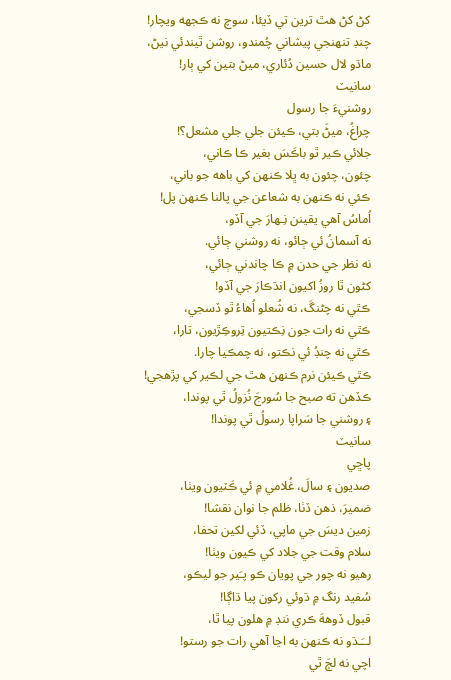کڻ کڻ هٿ ترين تي ڏيئا، سوچ نه ڪجهه ويچار!
چنڊ تنهنجي پيشاني چُمندو، روشن ٿيندئي نيڻ،
ماڌو لال حسين دُئاري، ميڻ بتين کي ٻار!
سانيٽ
روشنيءَ جا رسول
چراغُ، ميڻَ بتي، ڪيئن جلي جلي مشعل؟!
جلائي ڪير ٿو باڪَسَ بغير ڪا ڪاني،
چئون، چئون به ڀلا ڪنهن کي باهه جو باني،
ڪئي نه ڪنهن به شعاعن جي پالنا ڪنهن پل!
اُماسُ آهي يقينن نِـهارَ جي آڏو،
نه آسمانُ ئي ڄائو، نه روشني ڄائي.
نه نظر جي حدن ۾ ڪا چاندني ڄائي،
کڻون ٿا روزُ اکيون انڌڪارَ جي آڏو!
ڪٿي نه چڻنگَ، نه شُعلو اُهاءُ ٿو ڏسجي،
ڪٿي نه رات جون نِڪتيون تِروڪِڙيون، تارا،
ڪٿي نه چنڊُ ئي نڪتو، نه چمڪيا چارا.
ڪٿي ڪيئن نرم ڪنهن هٿ جي لڪير کي پڙهجي!
ڪڏهن ته صبح جا سُورجَ نُزولُ ٿي پوندا،
۽ روشني جا سَراپا رسولُ ٿي پوندا!
سانيٽ
پاڇي
صديون ۽ سالَ، غُلامي ۾ ئي ڪَٽيون ويٺا،
ضميرَ، ذهن ڏٺا، ظلم جا نوان نقشا!
زمين ديسَ جي ماپي، ڏئي لکين تحفا،
سلام وقت جي جلاد کي ڪيون ويٺا!
رهيو نه چور جي پويان ڪو پـَير جو ليڪو،
سُفيد رنگ ۾ ڌوئي رکون پيا ڌاڳا!
قبول ڏوههَ ڪري ننڊ ۾ هلون پيا ٿا،
لــَـڌو نه ڪنهن به اڃا آهي رات جو رستو!
اچي نه لڄَ ٿي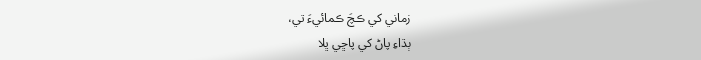زماني کي ڪچَ ڪمائيءَ تي،
ٻڌاءِ پاڻ کي پاڇي ڀلا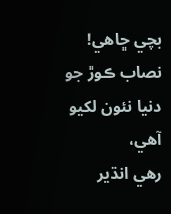بچي ڇاهي!
نصاب ڪوڙ جو دنيا نئون لکيو آهي،
رهي انڌير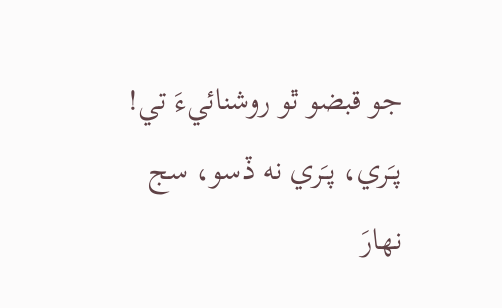جو قبضو ٿو روشنائيءَ تي!
پـَري، پـَري نه ڏسو، سج نهارَ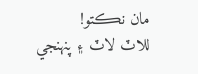مان نڪتو!
للاٽ لاٽ ۽ پنهنجي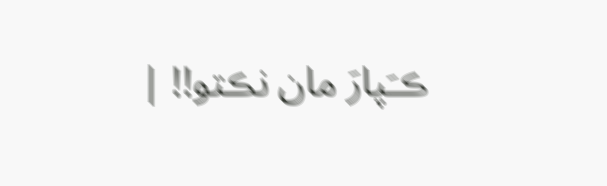ڪـَپارَ مان نڪتو!! |